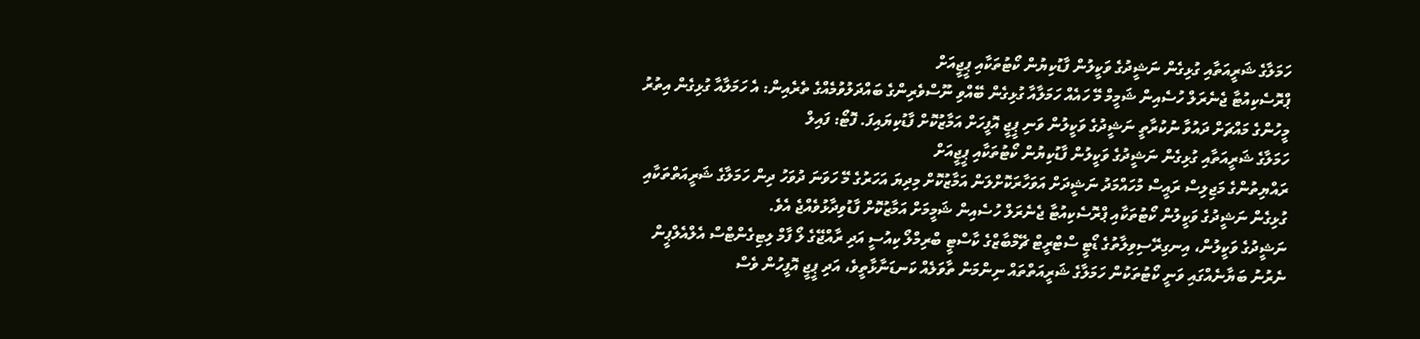ހަމަލާގެ ޝަރީއަތާއި ގުޅިގެން ނަޝީދުގެ ވަކީލުން ފާޑުކިޔުން ކޯޓުތަކާއި ޕީޖީއަށް
ޕްރޮސެކިއުޓާ ޖެނެރަލް ހުސެއިން ޝަމީމް މޭ ހައެއް ހަމަލާއާ ގުޅިގެން ބޭއްވި ނޫސްވެރިންގެ ބައްދަލުވުމެއްގެ ތެރެއިން: އެ ހަމަލާއާ ގުޅިގެން އިތުރު މީހުންގެ މައްޗަށް ދައުވާ ނުކުރާތީ ނަޝީދުގެ ވަކީލުން ވަނި ޕީޖީ އޮފީހަށް އަމާޒުކޮށް ފާޑުކިޔައިފަ. ފޮޓޯ: ފައިލް
ހަމަލާގެ ޝަރީއަތާއި ގުޅިގެން ނަޝީދުގެ ވަކީލުން ފާޑުކިޔުން ކޯޓުތަކާއި ޕީޖީއަށް
ރައްޔިތުންގެ މަޖިލިސް ރައީސް މުހައްމަދު ނަޝީދަށް އަވަހާރަކޮށްލަން އަމާޒުކޮށް މިދިޔަ އަހަރުގެ މޭ ހަވަނަ ދުވަހު ދިން ހަމަލާގެ ޝަރީއަތްތަކާއި ގުޅިގެން ނަޝީދުގެ ވަކީލުން ކޯޓުތަކާއި ޕްރޮސެކިއުޓާ ޖެނެރަލް ހުސެއިން ޝަމީމަށް އަމާޒުކޮށް ފާޑުވިދާޅުވެއްޖެ އެވެ.
ނަޝީދުގެ ވަކީލުން، އިނގިރޭސިވިލާތުގެ ޑޯޓީ ސްޓްރީޓް ޗޭމްބާޒްގެ ކާސްޓީ ބްރިމްލޯ ކިއުސީ އަދި ރާއްޖޭގެ ލޯ ފާމް ލިޓިގެންޓްސް އެލްއެލްޕީން ނެރުނު ބަޔާނެއްގައި ވަނީ ކޯޓުތަކުން ހަމަލާގެ ޝަރީއަތްތައް ނިންމަން ތާވަލެއް ކަނޑަނާޅާތީވެ، އަދި ޕީޖީ އޮފީހުން ވެސް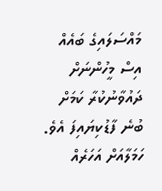މައްސަލައިގެ ބައެއް އިސް މީހުންނަށް ދައުވާނުކުރާ ކަމަށް ބުނެ ފާޑުކިޔައިފަ އެވެ.
ހަމަލާއަށް އަހަރެއް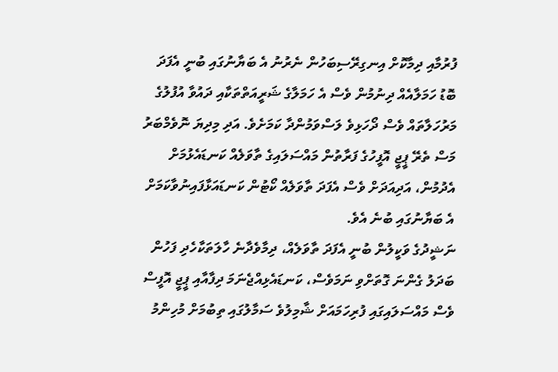ފުރުމާއި ދިމާކޮށް އިނގިރޭސިބަހުން ނެރުނު އެ ބަޔާނުގައި ބުނީ އެފަދަ ބޮޑު ހަމަލާއެއް ދިނުމުން ވެސް އެ ހަމަލާގެ ޝަރީއަތްތަކާއި ދައުވާ އުފުލުގެ މަރުހަލާތައް ވެސް ދޯހަޅިވެ ލަސްވަމުންދާ ކަމަށެވެ. އަދި މިދިޔަ ނޮވެމްބަރު މަސް ތެރޭ ޕީޖީ އޮފީހުގެ ފަރާތުން މައްސަލައިގެ ތާވަލެއް ކަނޑައެޅުމަށް އެދުމުން، އަދިއަދަށް ވެސް އެފަދަ ތާވަލެއް ކޯޓުން ކަނޑައަޅާފައިނުވާކަމަށް އެ ބަޔާނުގައި ބުނެ އެވެ.
ނަޝީދުގެ ވަކީލުން ބުނީ އެފަދަ ތާވަލެއް، ދިމާވެދާނެ ހާލަތަކާހެދި ފަހުން ބަދަލު ގެންނަ ގޮތަށްވި ނަމަވެސް، ކަނޑައެޅިއްޖެނަމަ ދިފާއާއި ޕީޖީ އޮފީސް ވެސް މައްސަލައިގައި ފުރިހަމައަށް ޝާމިލުވެ ސަމާލުގައި ތިބުމަށް މުހިންމު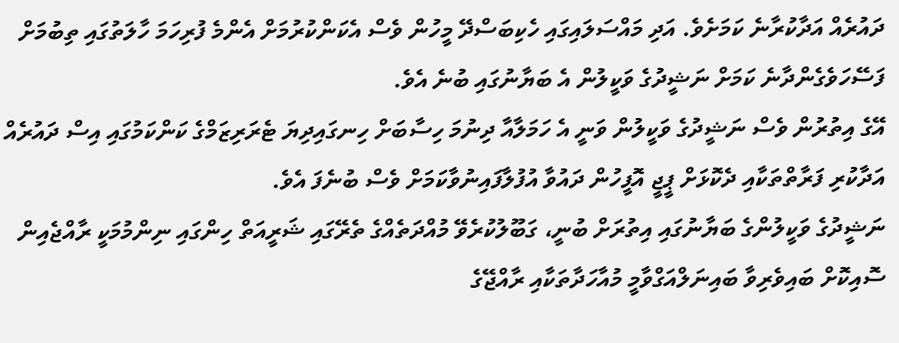ދައުރެއް އަދާކުރާނެ ކަމަށެވެ. އަދި މައްސަލައިގައި ހެކިބަސްދޭ މީހުން ވެސް އެކަންކުރުމަށް އެންމެ ފުރިހަމަ ހާލަތުގައި ތިބުމަށް ފަސޭހަވެގެންދާނެ ކަމަށް ނަޝީދުގެ ވަކީލުން އެ ބަޔާނުގައި ބުނެ އެވެ.
އޭގެ އިތުރުން ވެސް ނަޝީދުގެ ވަކީލުން ވަނީ އެ ހަމަލާއާ ދިނުމަ ހިސާބަށް ހިނގައިދިޔަ ޓެރަރިޒަމްގެ ކަންކަމުގައި އިސް ދައުރެއް އަދާކުރި ފަރާތްތަކާއި ދެކޮޅަށް ޕީޖީ އޮފީހުން ދައުވާ އުފުލާފައިނުވާކަމަށް ވެސް ބުނެފަ އެވެ.
ނަޝީދުގެ ވަކީލުންގެ ބަޔާނުގައި އިތުރަށް ބުނީ، ގަބޫލުކުރެވޭ މުއްދަތެއްގެ ތެރޭގައި ޝަރީއަތް ހިންގައި ނިންމުމަކީ ރާއްޖެއިން ސޮއިކޮށް ބައިވެރިވާ ބައިނަލްއަގްވާމީ މުއާހަދާތަކާއި ރާއްޖޭގެ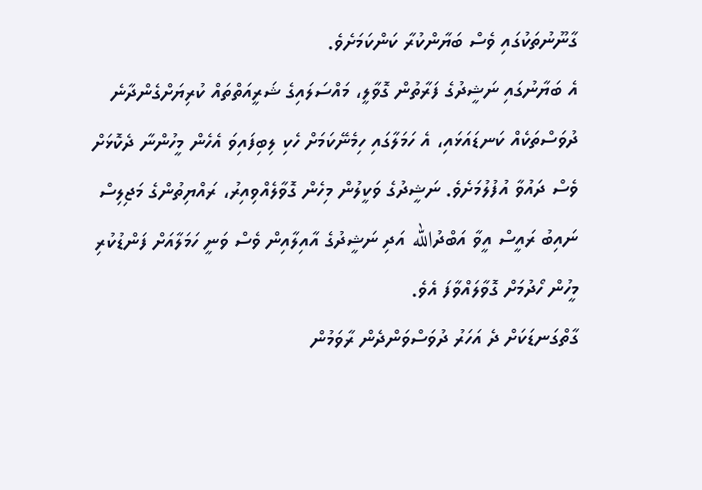ގާނޫނުތަކުގައި ވެސް ބަޔާންކުރާ ކަންކަމަށެވެ.
އެ ބަޔާނުގައި ނަޝީދުގެ ފަރާތުން ގޮވާލީ، މައްސަލައިގެ ޝަރީއަތްތައް ކުރިޔަށްގެންދާނެ ދުވަސްތަކެއް ކަނޑައަޅައި، އެ ހަމަލާގައި ހިމެނޭކަމަށް ހެކި ލިބިފައިވަ އެހެން މީހުންނާ ދެކޮޅަށް ވެސް ދައުވާ އުފުލުމަށެވެ. ނަޝީދުގެ ވަކީލުން މިހެން ގޮވާލެއްވިއިރު، ރައްޔިތުންގެ މަޖިލިސް ނައިބު ރައީސް އީވާ އަބްދުالله އަދި ނަޝީދުގެ އާއިލާއިން ވެސް ވަނީ ހަމަލާއަށް ފަންޑުކުރި މީހުން ހޯދުމަށް ގޮވާލައްވާފަ އެވެ.
ގާތްގަނޑަކަށް ދެ އަހަރު ދުވަސްވަންދެން ރާވަމުން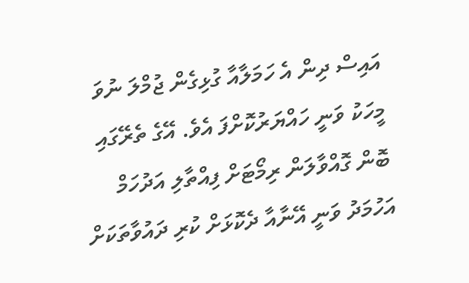އައިސް ދިން އެ ހަމަލާއާ ގުޅިގެން ޖުމްލަ ނުވަ މީހަކު ވަނީ ހައްޔަރުކޮށްފަ އެވެ. އޭގެ ތެރޭގައި ބޮން ގޮއްވާލަން ރިމޯޓަށް ފިއްތާލި އަދުހަމް އަހުމަދު ވަނީ އޭނާއާ ދެކޮޅަށް ކުރި ދައުވާތަކަށް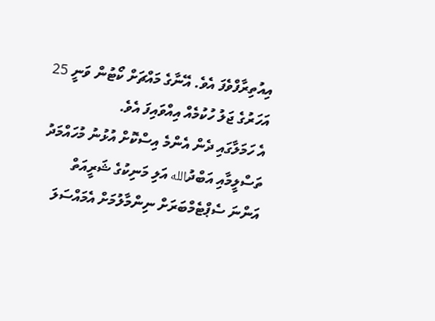އިއުތިރާފްވެފަ އެވެ. އޭނާގެ މައްޗަށް ކޯޓުން ވަނީ 25 އަހަރުގެ ޖަލު ހުކުމެއް އިއްވައިފަ އެވެ.
އެ ހަމަލާގައި ދެން އެންމެ އިސްކޮށް އުޅުނު މުހައްމަދު ތަސްލީމާއި އަބްދުالله އަލި މަނިކުގެ ޝަރީއަތް އަންނަ ސެޕްޓެމްބަރަށް ނިންމާލުމަށް އެމައްސަލަ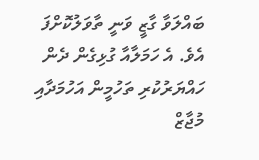ބައްލަވާ ގާޒީ ވަނީ ތާވަލުކޮށްފަ އެވެ. އެ ހަމަލާއާ ގުޅިގެން ދެން ހައްޔަރުކުރި ތަހުމީން އަހުމަދާއި މުޖާޒް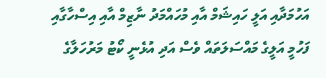އަހުމަދާއި އަލީ ހައިޝަމް އާއި މުހައްމަދު ނާޒިމް އާއި އިސްހާގާއި ފަހުމީ އަލީގެ މައްސަލަތައް ވެސް އަދި އުޅެނީ ކޯޓު މަރުހަލާގެ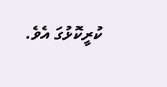ކުރީކޮޅުގަ އެވެ.